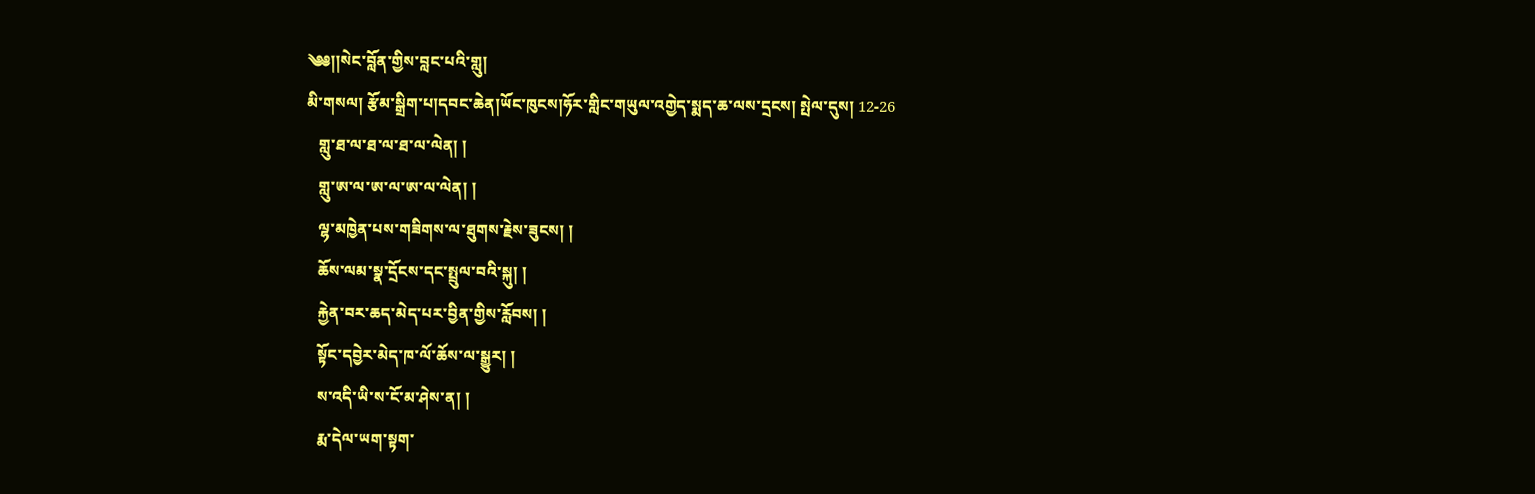༄༅།།སེང་བློན་གྱིས་བླང་པའི་གླུ།
མི་གསལ། རྩོམ་སྒྲིག་པ།དབང་ཆེན།ཡོང་ཁུངས།ཧོར་གླིང་གཡུལ་འགྱེད་སྨད་ཆ་ལས་དྲངས། སྤེལ་དུས། 12-26
   གླུ་ཐ་ལ་ཐ་ལ་ཐ་ལ་ལེན། །
   གླུ་ཨ་ལ་ཨ་ལ་ཨ་ལ་ལེན། །
   ལྷ་མཁྱེན་པས་གཟིགས་ལ་ཐུགས་རྗེས་ཟུངས། །
   ཆོས་ལམ་སྣ་དྲོངས་དང་སྤྲུལ་བའི་སྐུ། །
   རྐྱེན་བར་ཆད་མེད་པར་བྱིན་གྱིས་རློབས། །
   སྟོང་དབྱེར་མེད་ཁ་ལོ་ཆོས་ལ་སྒྱུར། །
   ས་འདི་ཡི་ས་ངོ་མ་ཤེས་ན། །
   རྨ་དེལ་ཡག་སྟག་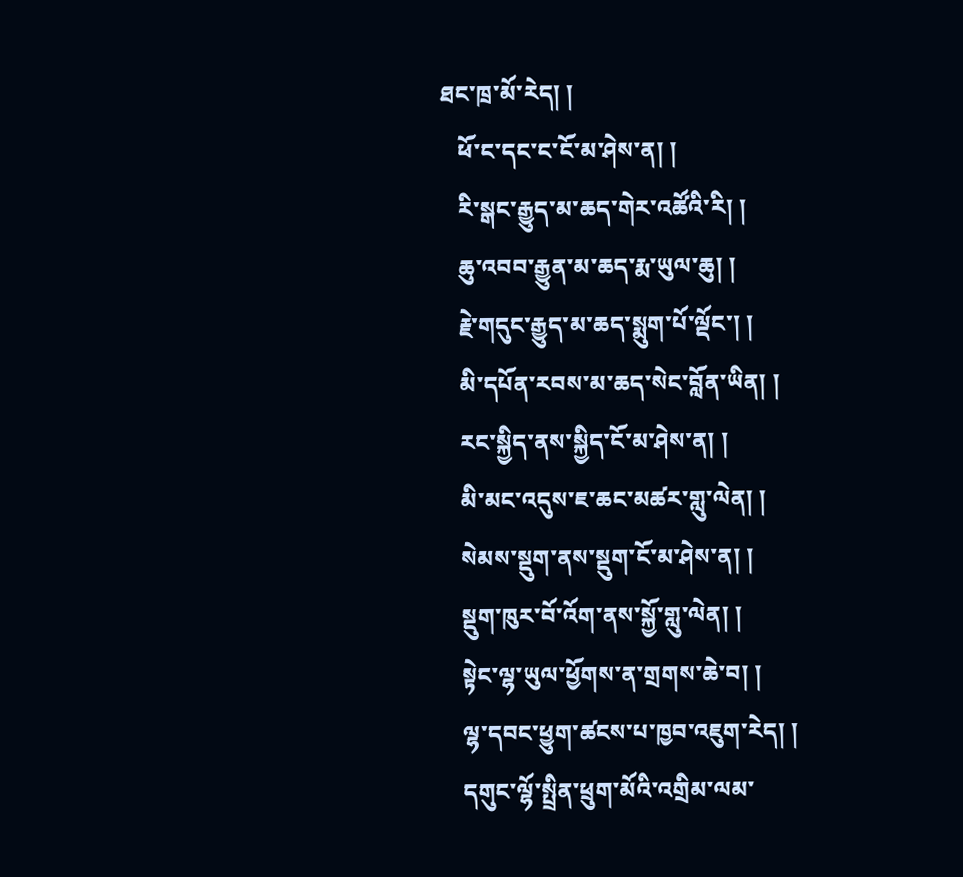ཐང་ཁྲ་མོ་རེད། །
   ཕོ་ང་དང་ང་ངོ་མ་ཤེས་ན། །
   རི་སྒང་རྒྱུད་མ་ཆད་གེར་འཚོའི་རི། །
   ཆུ་འབབ་རྒྱུན་མ་ཆད་རྨ་ཡུལ་ཆུ། །
   རྗེ་གདུང་རྒྱུད་མ་ཆད་སྨུག་པོ་ལྡོང་། །
   མི་དཔོན་རབས་མ་ཆད་སེང་བློན་ཡིན། །
   རང་སྐྱིད་ནས་སྐྱིད་ངོ་མ་ཤེས་ན། །
   མི་མང་འདུས་ཇ་ཆང་མཚར་གླུ་ལེན། །
   སེམས་སྡུག་ནས་སྡུག་ངོ་མ་ཤེས་ན། །
   སྡུག་ཁུར་བོ་འོག་ནས་སྐྱོ་གླུ་ལེན། །
   སྟེང་ལྷ་ཡུལ་ཕྱོགས་ན་གྲགས་ཆེ་བ། །
   ལྷ་དབང་ཕྱུག་ཚངས་པ་ཁྱབ་འཇུག་རེད། །
   དགུང་ལྷོ་སྤྲིན་ཕྲུག་མོའི་འགྲིམ་ལམ་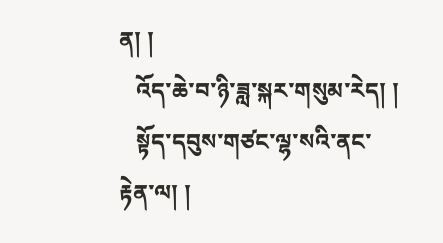ན། །
   འོད་ཆེ་བ་ཉི་ཟླ་སྐར་གསུམ་རེད། །
   སྟོད་དབུས་གཙང་ལྷ་སའི་ནང་རྟེན་ལ། །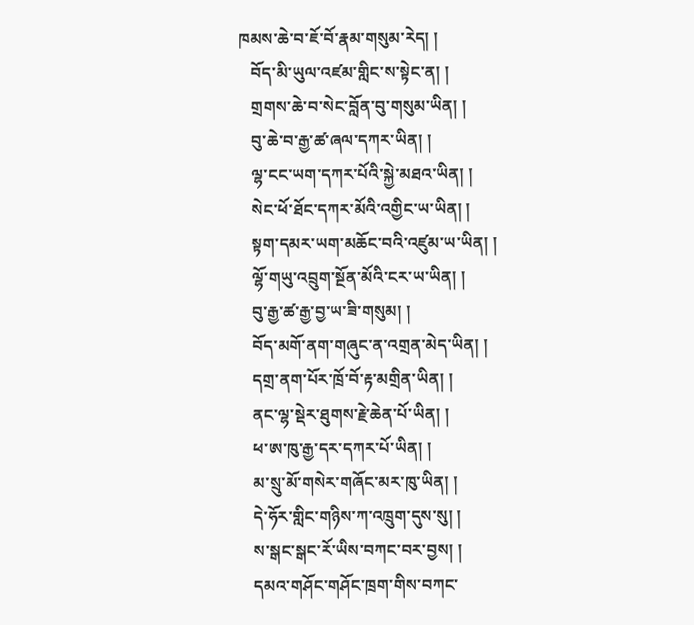ཁམས་ཆེ་བ་ཇོ་བོ་རྣམ་གསུམ་རེད། །
   བོད་མི་ཡུལ་འཛམ་གླིང་ས་སྟེང་ན། །
   གྲགས་ཆེ་བ་སེང་བློན་བུ་གསུམ་ཡིན། །
   བུ་ཆེ་བ་རྒྱ་ཚ་ཞལ་དཀར་ཡིན། །
   ལྷ་ངང་ཡག་དཀར་པོའི་སྐྱེ་མཐའ་ཡིན། །
   སེང་ཕོ་ཐོང་དཀར་མོའི་འགྱིང་ཡ་ཡིན། །
   སྟག་དམར་ཡག་མཆོང་བའི་འཛུམ་ཡ་ཡིན། །
   ལྷོ་གཡུ་འབྲུག་སྔོན་མོའི་ངར་ཡ་ཡིན། །
   བུ་རྒྱ་ཚ་རྒྱ་བྱ་ཡ་ཟི་གསུམ། །
   བོད་མགོ་ནག་གཞུང་ན་འགྲན་མེད་ཡིན། །
   དགྲ་ནག་པོར་ཁྲོ་བོ་རྟ་མགྲིན་ཡིན། །
   ནང་ལྷ་སྡེར་ཐུགས་རྗེ་ཆེན་པོ་ཡིན། །
   ཕ་ཨ་ཁུ་རྒྱ་དར་དཀར་པོ་ཡིན། །
   མ་སྲུ་མོ་གསེར་གཞོང་མར་ཁུ་ཡིན། །
   དེ་ཧོར་གླིང་གཉིས་ཀ་འཁྲུག་དུས་སུ། །
   ས་སྒང་སྒང་རོ་ཡིས་བཀང་བར་བྱས། །
   དམའ་གཤོང་གཤོང་ཁྲག་གིས་བཀང་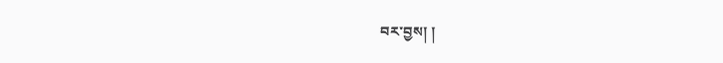བར་བྱས། །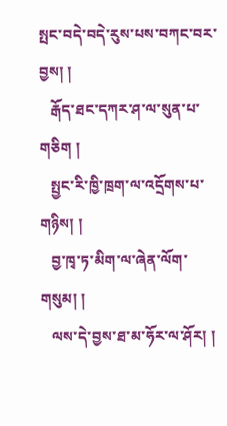སྤང་བདེ་བདེ་རུས་པས་བཀང་བར་བྱས། །
   རྒོད་ཐང་དཀར་ཤ་ལ་སུན་པ་གཅིག །
   སྤྱང་རི་ཁྱི་ཁྲག་ལ་འདྲོགས་པ་གཉིས། །
   བྱ་ཁྭ་ཏ་མིག་ལ་ཞེན་ལོག་གསུམ། །
   ལས་དེ་བྱས་ཐ་མ་ཧོར་ལ་ཤོར། །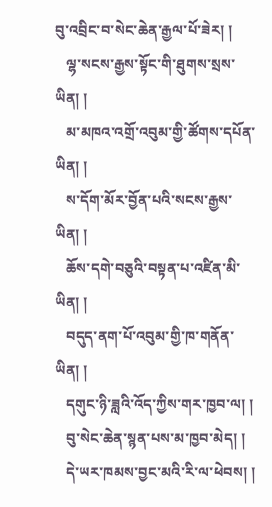བུ་འབྲིང་བ་སེང་ཆེན་རྒྱལ་པོ་ཟེར། །
   ལྷ་སངས་རྒྱས་སྟོང་གི་ཐུགས་སྲས་ཡིན། །
   མ་མཁའ་འགྲོ་འབུམ་གྱི་ཚོགས་དཔོན་ཡིན། །
   ས་དོག་མོར་བྱོན་པའི་སངས་རྒྱས་ཡིན། །
   ཆོས་དགེ་བཅུའི་བསྟན་པ་འཛིན་མི་ཡིན། །
   བདུད་ནག་པོ་འབུམ་གྱི་ཁ་གནོན་ཡིན། །
   དགུང་ཉི་ཟླའི་འོད་ཀྱིས་གར་ཁྱབ་ལ། །
   བུ་སེང་ཆེན་སྙན་པས་མ་ཁྱབ་མེད། །
   དེ་ཡར་ཁམས་བྱང་མའི་རི་ལ་ཕེབས། །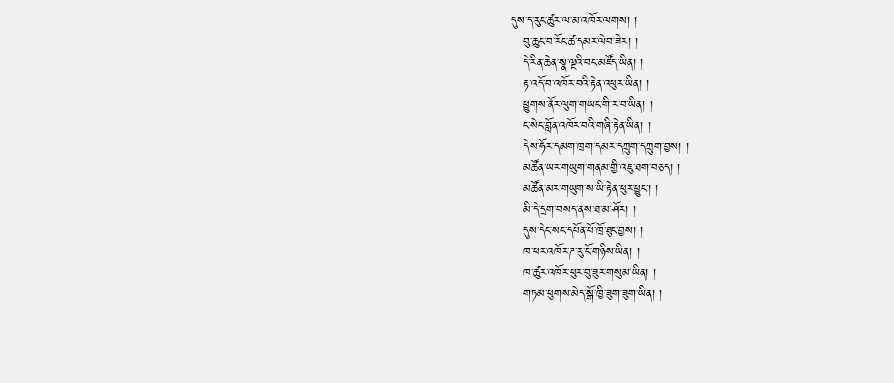དུས་ད་རུང་ཚུར་ལ་མ་འཁོར་ལགས། །
   བུ་ཆུང་བ་རོང་ཚ་དམར་ལེབ་ཟེར། །
   དེ་རིན་ཆེན་སྣ་ལྔའི་བང་མཛོད་ཡིན། །
   རྟ་འདོ་བ་འཁོར་བའི་རྟེན་འཕུར་ཡིན། །
   ཕྱུགས་ནོར་ལུག་གཡང་གི་ར་བ་ཡིན། །
   ང་སེང་བློན་འཁོར་བའི་གཞི་རྟེན་ཡིན། །
   དེས་ཧོར་དམག་ཁྲག་དམར་དཀྲུག་དཀྲུག་བྱས། །
   མཚོན་ཡར་གཡུག་གནམ་གྱི་འཇུ་ཐག་བཅད། །
   མཚོན་མར་གཡུག་ས་ཡི་རྟེན་ཕུར་ཕྱུང་། །
   མི་དེ་དྲག་བསད་ནས་ཐ་མ་ཤོར། །
   དུས་དེང་སང་དཔོན་པོ་ཁྲོ་ཐུང་བྱས། །
   ཁ་ཕར་འཁོར་ཌ་རུ་ངོ་གཉིས་ཡིན། །
   ཁ་ཚུར་འཁོར་ཕུར་བུ་ཟུར་གསུམ་ཡིན། །
   གཏམ་ཕུགས་མེད་སྒོ་ཁྱི་ཟུག་ཟུག་ཡིན། །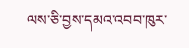ལས་ཅི་བྱས་དམའ་འབབ་ཁུར་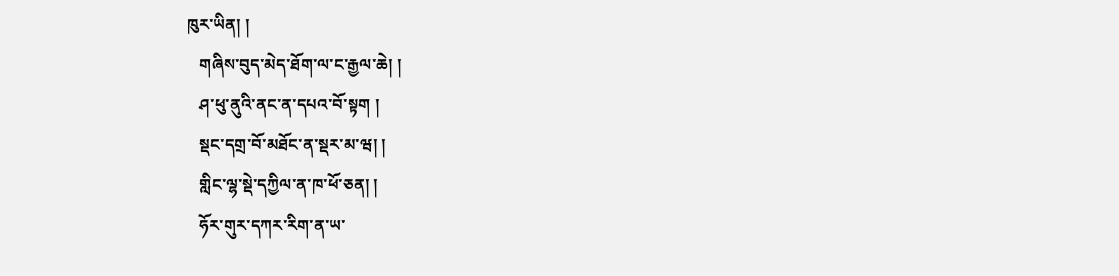ཁུར་ཡིན། །
   གཞིས་བུད་མེད་ཐོག་ལ་ང་རྒྱལ་ཆེ། །
   ཤ་ཕུ་ནུའི་ནང་ན་དཔའ་བོ་སྟག །
   སྡང་དགྲ་བོ་མཐོང་ན་སྡར་མ་ཝ། །
   གླིང་ལྷ་སྡེ་དཀྱིལ་ན་ཁ་ཕོ་ཅན། །
   ཧོར་གུར་དཀར་རིག་ན་ཡ་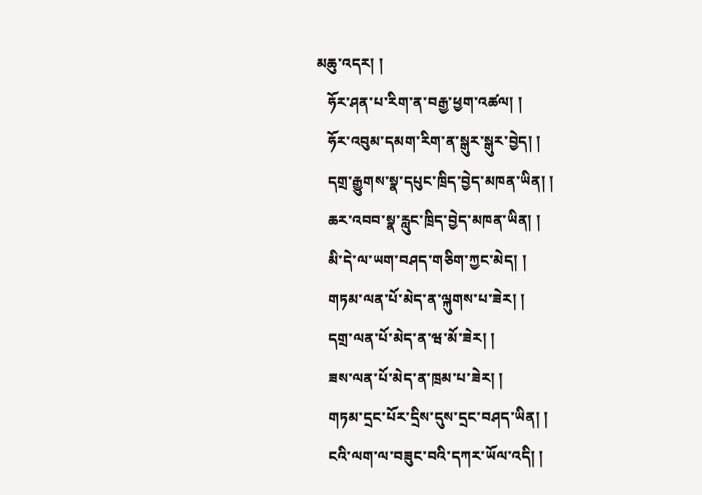མཆུ་འདར། །
   ཧོར་ཤན་པ་རིག་ན་བརྒྱ་ཕྱག་འཚལ། །
   ཧོར་འབུམ་དམག་རིག་ན་སྒུར་སྒུར་བྱེད། །
   དགྲ་རྒྱུགས་སྣ་དཔུང་ཁྲིད་བྱེད་མཁན་ཡིན། །
   ཆར་འབབ་སྣ་རླུང་ཁྲིད་བྱེད་མཁན་ཡིན། །
   མི་དེ་ལ་ཡག་བཤད་གཅིག་ཀྱང་མེད། །
   གཏམ་ལན་པོ་མེད་ན་ལྐུགས་པ་ཟེར། །
   དགྲ་ལན་པོ་མེད་ན་ཝ་མོ་ཟེར། །
   ཟས་ལན་པོ་མེད་ན་ཁྲམ་པ་ཟེར། །
   གཏམ་དྲང་པོར་དྲིས་དུས་དྲང་བཤད་ཡིན། །
   ངའི་ལག་ལ་བཟུང་བའི་དཀར་ཡོལ་འདི། །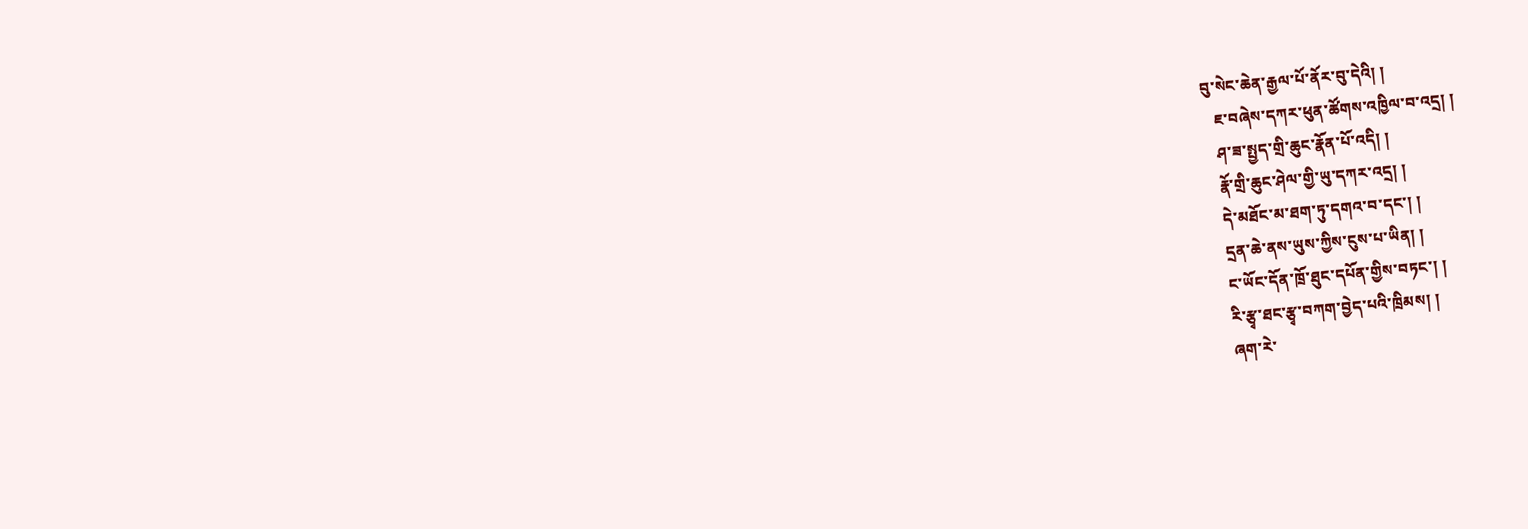བུ་སེང་ཆེན་རྒྱལ་པོ་ནོར་བུ་དེའི། །
   ཇ་བཞེས་དཀར་ཕུན་ཚོགས་འཁྱིལ་བ་འདྲ། །
   ཤ་ཟ་སྤྱད་གྲི་ཆུང་རྣོན་པོ་འདི། །
   རྣོ་གྲི་ཆུང་ཤེལ་གྱི་ཡུ་དཀར་འདྲ། །
   དེ་མཐོང་མ་ཐག་ཏུ་དགའ་བ་དང་། །
   དྲན་ཆེ་ནས་ཡུས་ཀྱིས་ངུས་པ་ཡིན། །
   ང་ཡོང་དོན་ཁྲོ་ཐུང་དཔོན་གྱིས་བཏང་། །
   རི་རྩྭ་ཐང་རྩྭ་བཀག་བྱེད་པའི་ཁྲིམས། །
   ཞག་རེ་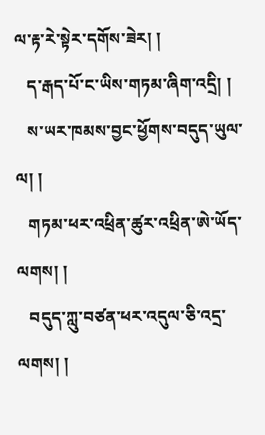ལ་རྟ་རེ་སྟེར་དགོས་ཟེར། །
   ད་རྒད་པོ་ང་ཡིས་གཏམ་ཞིག་འདྲི། །
   ས་ཡར་ཁམས་བྱང་ཕྱོགས་བདུད་ཡུལ་ལ། །
   གཏམ་ཕར་འཕྲིན་ཚུར་འཕྲིན་ཨེ་ཡོད་ལགས། །
   བདུད་ཀླུ་བཙན་ཕར་འདུལ་ཅི་འདྲ་ལགས། །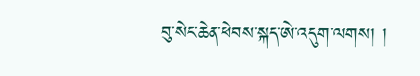བུ་སེང་ཆེན་ཕེབས་སྐད་ཨེ་འདུག་ལགས། །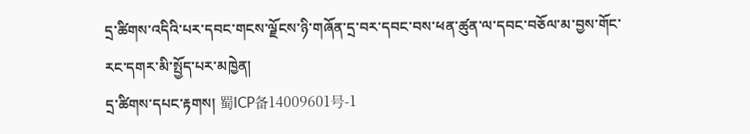དྲ་ཚིགས་འདིའི་པར་དབང་གངས་ལྗོངས་ཉི་གཞོན་དྲ་བར་དབང་བས་ཕན་ཚུན་ལ་དབང་བཅོལ་མ་བྱས་གོང་རང་དགར་མི་སྤྱོད་པར་མཁྱེན།
དྲ་ཚིགས་དཔང་རྟགས། 蜀ICP备14009601号-1